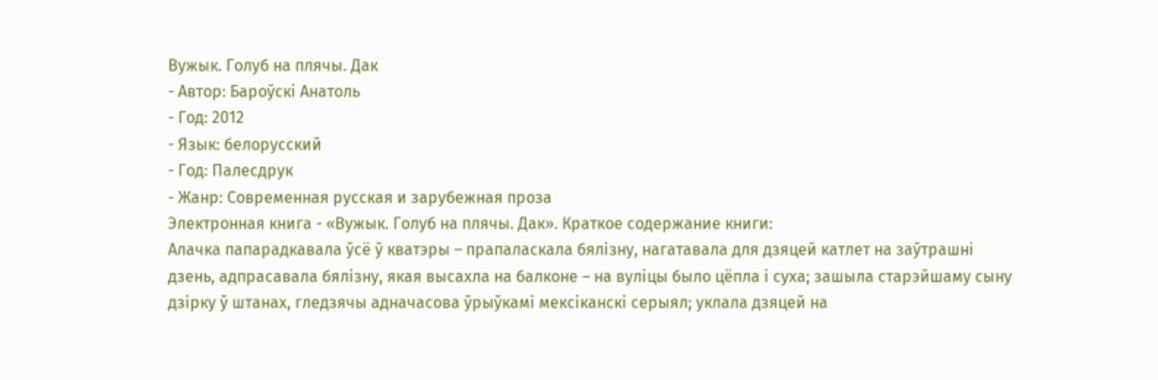Вужык. Голуб на плячы. Дак
- Автор: Бароўскі Анатоль
- Год: 2012
- Язык: белорусский
- Год: Палесдрук
- Жанр: Современная русская и зарубежная проза
Электронная книга - «Вужык. Голуб на плячы. Дак». Краткое содержание книги:
Алачка папарадкавала ўсё ў кватэры – прапаласкала бялізну, нагатавала для дзяцей катлет на заўтрашні дзень, адпрасавала бялізну, якая высахла на балконе – на вуліцы было цёпла і суха; зашыла старэйшаму сыну дзірку ў штанах, гледзячы адначасова ўрыўкамі мексіканскі серыял; уклала дзяцей на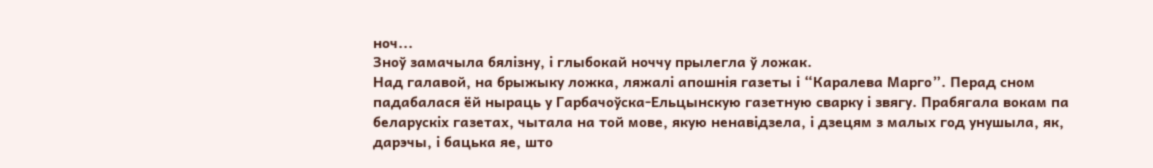ноч...
Зноў замачыла бялізну, і глыбокай ноччу прылегла ў ложак.
Над галавой, на брыжыку ложка, ляжалі апошнія газеты і “Каралева Марго”. Перад сном падабалася ёй ныраць у Гарбачоўска-Ельцынскую газетную сварку і звягу. Прабягала вокам па беларускіх газетах, чытала на той мове, якую ненавідзела, і дзецям з малых год унушыла, як, дарэчы, і бацька яе, што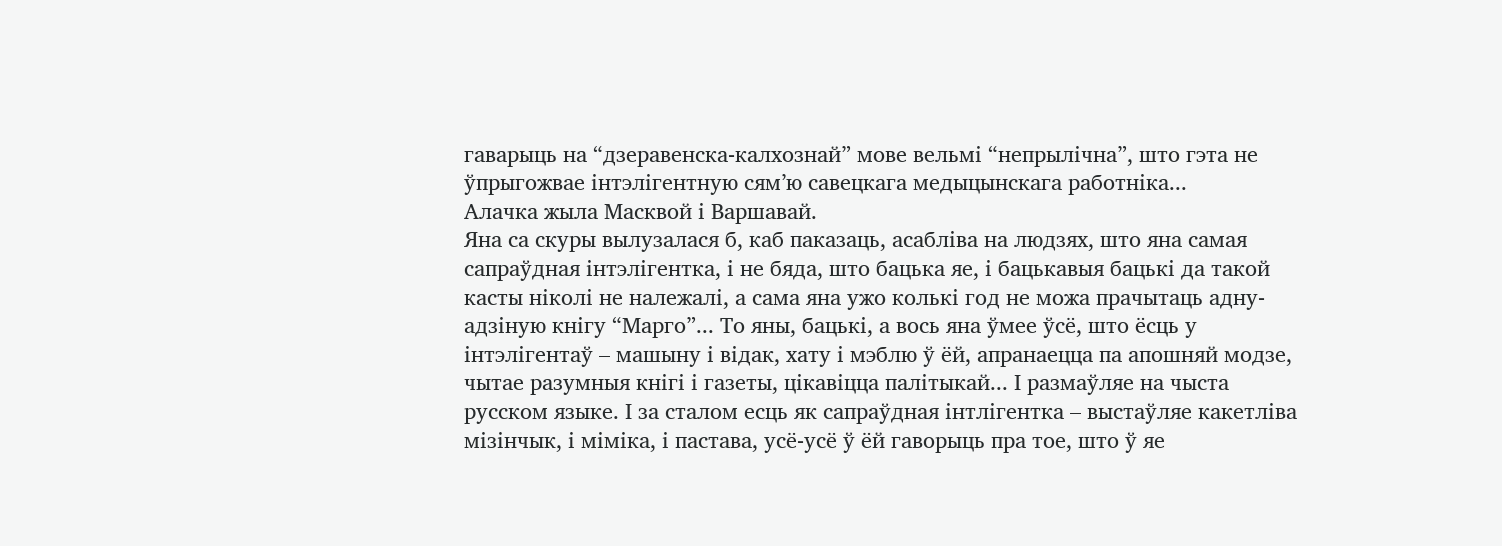гаварыць на “дзеравенска-калхознай” мове вельмі “непрылічна”, што гэта не ўпрыгожвае інтэлігентную сям’ю савецкага медыцынскага работніка...
Алачка жыла Масквой і Варшавай.
Яна са скуры вылузалася б, каб паказаць, асабліва на людзях, што яна самая сапраўдная інтэлігентка, і не бяда, што бацька яе, і бацькавыя бацькі да такой касты ніколі не належалі, а сама яна ужо колькі год не можа прачытаць адну-адзіную кнігу “Марго”... То яны, бацькі, а вось яна ўмее ўсё, што ёсць у інтэлігентаў – машыну і відак, хату і мэблю ў ёй, апранаецца па апошняй модзе, чытае разумныя кнігі і газеты, цікавіцца палітыкай... І размаўляе на чыста русском языке. І за сталом есць як сапраўдная інтлігентка – выстаўляе какетліва мізінчык, і міміка, і пастава, усё-усё ў ёй гаворыць пра тое, што ў яе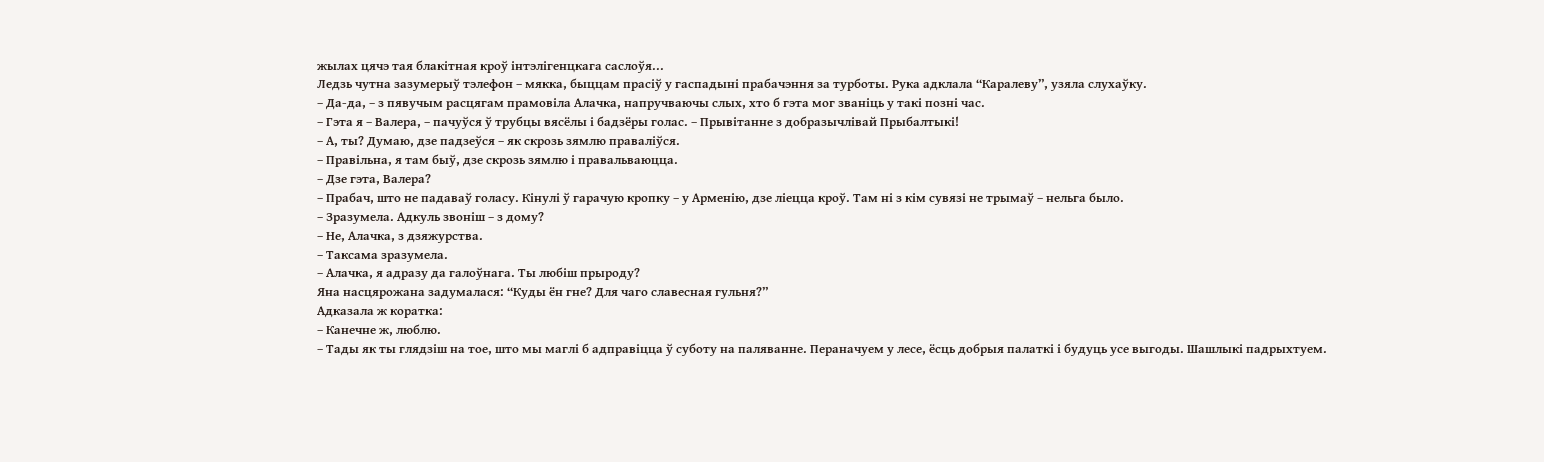жылах цячэ тая блакітная кроў інтэлігенцкага саслоўя...
Ледзь чутна зазумерыў тэлефон – мякка, быццам прасіў у гаспадыні прабачэння за турботы. Рука адклала “Каралеву”, узяла слухаўку.
– Да-да, – з пявучым расцягам прамовіла Алачка, напручваючы слых, хто б гэта мог званіць у такі позні час.
– Гэта я – Валера, – пачуўся ў трубцы вясёлы і бадзёры голас. – Прывітанне з добразычлівай Прыбалтыкі!
– А, ты? Думаю, дзе падзеўся – як скрозь зямлю праваліўся.
– Правільна, я там быў, дзе скрозь зямлю і правальваюцца.
– Дзе гэта, Валера?
– Прабач, што не падаваў голасу. Кінулі ў гарачую кропку – у Арменію, дзе ліецца кроў. Там ні з кім сувязі не трымаў – нельга было.
– Зразумела. Адкуль звоніш – з дому?
– Не, Алачка, з дзяжурства.
– Таксама зразумела.
– Алачка, я адразу да галоўнага. Ты любіш прыроду?
Яна насцярожана задумалася: “Куды ён гне? Для чаго славесная гульня?”
Адказала ж коратка:
– Канечне ж, люблю.
– Тады як ты глядзіш на тое, што мы маглі б адправіцца ў суботу на паляванне. Пераначуем у лесе, ёсць добрыя палаткі і будуць усе выгоды. Шашлыкі падрыхтуем.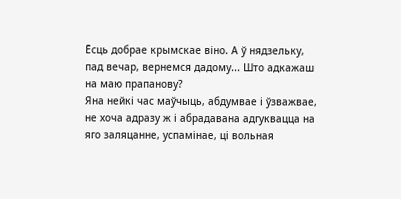Ёсць добрае крымскае віно. А ў нядзельку, пад вечар, вернемся дадому... Што адкажаш на маю прапанову?
Яна нейкі час маўчыць, абдумвае і ўзважвае, не хоча адразу ж і абрадавана адгуквацца на яго заляцанне, успамінае, ці вольная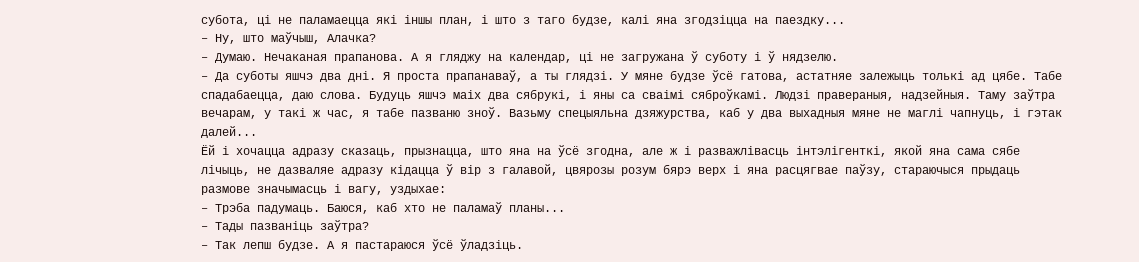субота, ці не паламаецца які іншы план, і што з таго будзе, калі яна згодзіцца на паездку...
– Ну, што маўчыш, Алачка?
– Думаю. Нечаканая прапанова. А я гляджу на календар, ці не загружана ў суботу і ў нядзелю.
– Да суботы яшчэ два дні. Я проста прапанаваў, а ты глядзі. У мяне будзе ўсё гатова, астатняе залежыць толькі ад цябе. Табе спадабаецца, даю слова. Будуць яшчэ маіх два сябрукі, і яны са сваімі сяброўкамі. Людзі правераныя, надзейныя. Таму заўтра вечарам, у такі ж час, я табе пазваню зноў. Вазьму спецыяльна дзяжурства, каб у два выхадныя мяне не маглі чапнуць, і гэтак далей...
Ёй і хочацца адразу сказаць, прызнацца, што яна на ўсё згодна, але ж і разважлівасць інтэлігенткі, якой яна сама сябе лічыць, не дазваляе адразу кідацца ў вір з галавой, цвярозы розум бярэ верх і яна расцягвае паўзу, стараючыся прыдаць размове значымасць і вагу, уздыхае:
– Трэба падумаць. Баюся, каб хто не паламаў планы...
– Тады пазваніць заўтра?
– Так лепш будзе. А я пастараюся ўсё ўладзіць.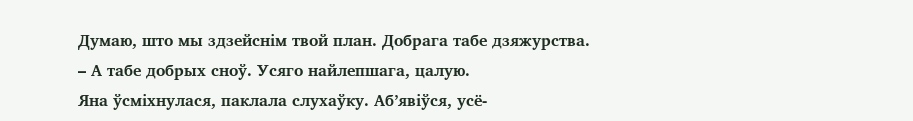Думаю, што мы здзейснім твой план. Добрага табе дзяжурства.
– А табе добрых сноў. Усяго найлепшага, цалую.
Яна ўсміхнулася, паклала слухаўку. Аб’явіўся, усё-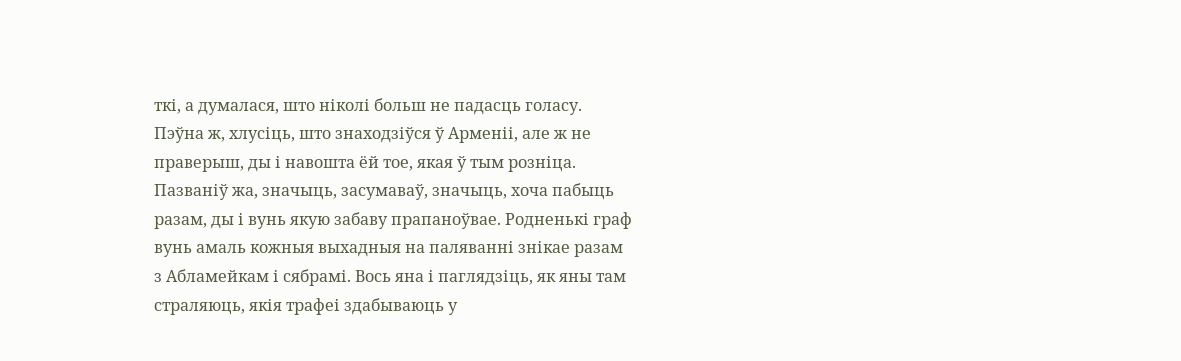ткі, а думалася, што ніколі больш не падасць голасу. Пэўна ж, хлусіць, што знаходзіўся ў Арменіі, але ж не праверыш, ды і навошта ёй тое, якая ў тым розніца. Пазваніў жа, значыць, засумаваў, значыць, хоча пабыць разам, ды і вунь якую забаву прапаноўвае. Родненькі граф вунь амаль кожныя выхадныя на паляванні знікае разам з Абламейкам і сябрамі. Вось яна і паглядзіць, як яны там страляюць, якія трафеі здабываюць у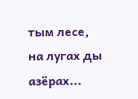тым лесе, на лугах ды азёрах...